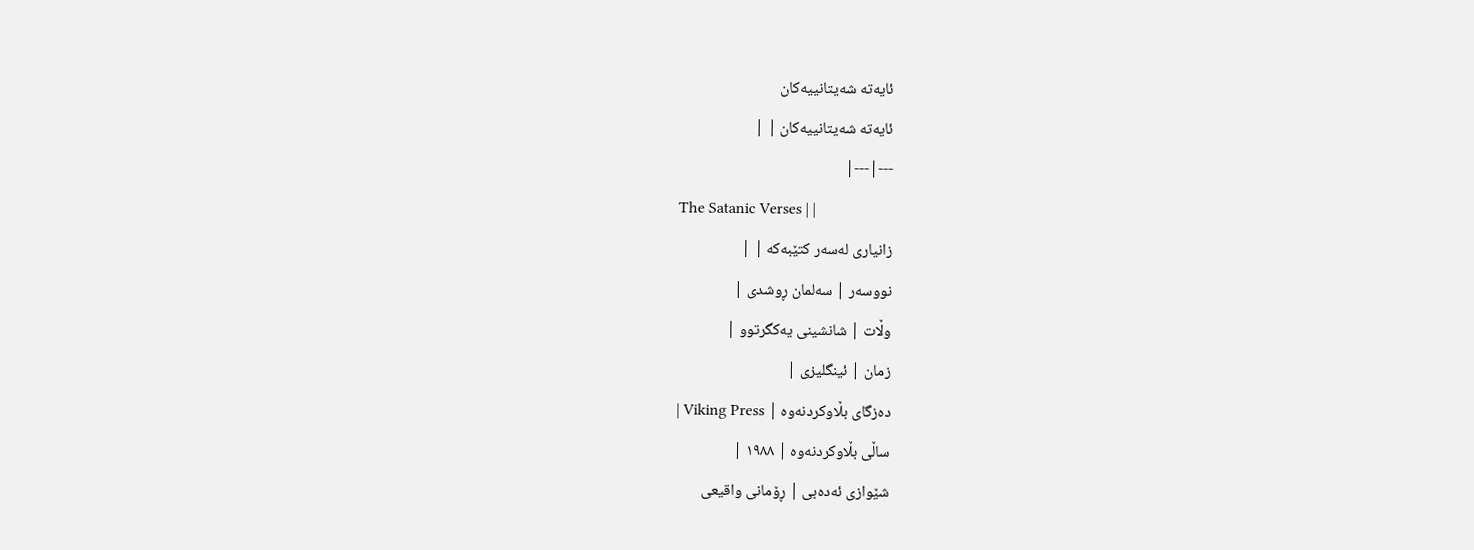ئایەتە شەیتانییەکان
ئایەتە شەیتانییەکان | |
---|---|
The Satanic Verses | |
زانیاری لەسەر کتێبەکە | |
نووسەر | سەلمان ڕوشدی |
وڵات | شانشینی یەکگرتوو |
زمان | ئینگلیزی |
دەزگای بڵاوکردنەوە | Viking Press |
ساڵی بڵاوکردنەوە | ١٩٨٨ |
شێوازی ئەدەبی | ڕۆمانی واقیعی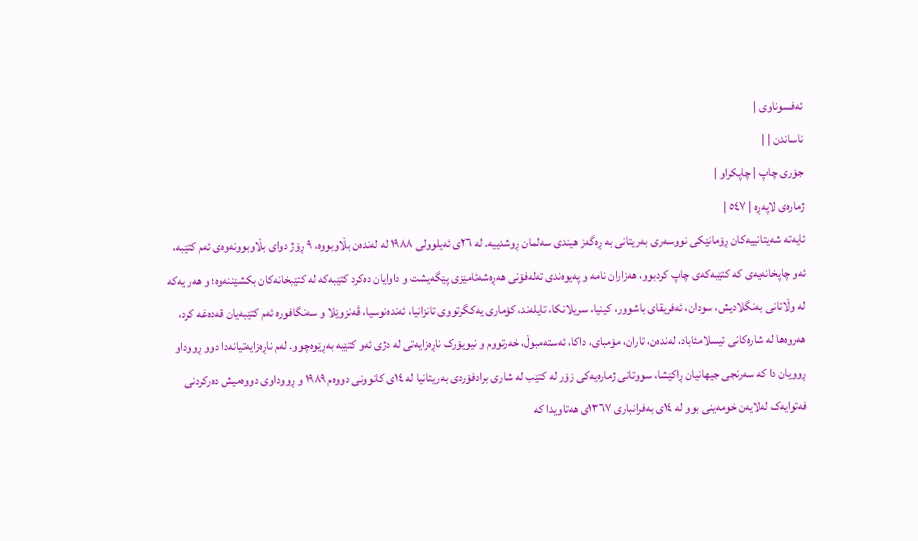ئەفسوناوی |
ناساندن | |
جۆری چاپ | چاپکراو |
ژمارەی لاپەڕە | ٥٤٧ |
ئایەتە شەیتانییەکان ڕۆمانێکی نووسەری بەریتانی بە ڕەگەز ھیندی سەلمان ڕوشدییە. لە ٢٦ی ئەیلوولی ١٩٨٨ لە لەندەن بڵاوبووە، ٩ ڕۆژ دوای بڵاوبوونەوەی ئەم کتێبە، ئەو چاپخانەیەی کە کتێبەکەی چاپ کردبوو، ھەزاران نامە و پەیوەندی تەلەفۆنی ھەڕەشەئامێزی پێگەیشت و داوایان دەکرد کتێبەکە لە کتێبخانەکان بکشێننەوە؛ و ھەر یەکە لە وڵاتانی بەنگلادیش، سودان، ئەفریقای باشوور، کینیا، سریلانکا، تایلەند، کۆماری یەکگرتووی تانزانیا، ئەندەنوسیا، ڤەنزوێلا و سەنگافورە ئەم کتێبەیان قەدەغە کرد، ھەروەھا لە شارەکانی ئیسلامئاباد، لەندەن، تاران، مۆمبای، داکا، ئەستەمبوڵ، خەرتووم و نیویۆرک ناڕەزایەتی لە دژی ئەو کتێبە بەڕێوەچوو. لەم ناڕەزایەتیانەدا دوو ڕووداو ڕوویان دا کە سەرنجی جیھانیان ڕاکێشا، سووتانی ژمارەیەکی زۆر لە کتێب لە شاری برادفۆردی بەریتانیا لە ١٤ی کانوونی دووەم ١٩٨٩ و ڕووداوی دووەمیش دەرکردنی فەتوایەک لەلایەن خومەینی بوو لە ١٤ی بەفرانباری ١٣٦٧ی ھەتاویدا کە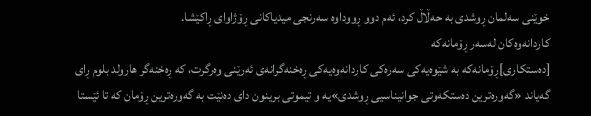خوێنی سەلمان ڕوشدی بە حەڵاڵ کرد، ئەم دوو ڕووداوە سەرنجی میدیاکانی ڕۆژاوای ڕاکێشا.
کاردانەوەکان لەسەر ڕۆمانەکە
[دەستکاری]ڕۆمانەکە بە شێوەیەکی سەرەکی کاردانەوەیەکی ڕەخنەگرانەی ئەرێنی وەرگرت، کە ڕەخنەگر ھارولد بلوم ڕای گەیاند «گەورەترین دەستکەوتی جوانیناسیی ڕوشدی»یە و تیموتی برینون دای دەنێت بە گەورەترین ڕۆمان کە تا ئێستا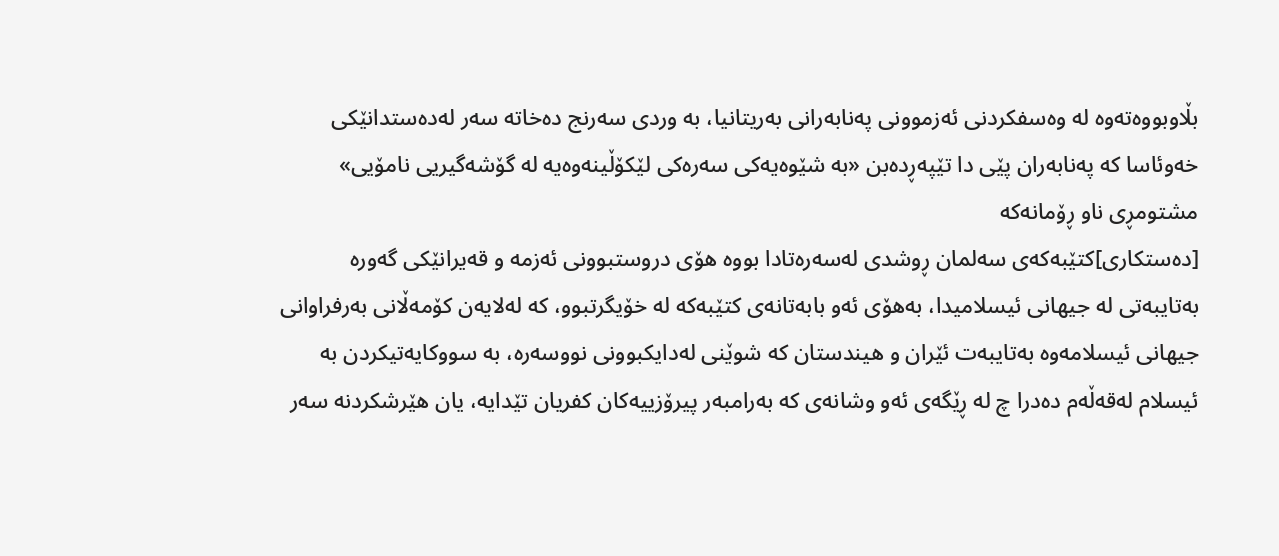بڵاوبووەتەوە لە وەسفکردنی ئەزموونی پەنابەرانی بەریتانیا، بە وردی سەرنج دەخاتە سەر لەدەستدانێکی خەوئاسا کە پەنابەران پێی دا تێپەڕدەبن «بە شێوەیەکی سەرەکی لێکۆڵینەوەیە لە گۆشەگیریی نامۆیی»
مشتومڕی ناو ڕۆمانەکە
[دەستکاری]کتێبەکەی سەلمان ڕوشدی لەسەرەتادا بووە ھۆی دروستبوونی ئەزمە و قەیرانێکی گەورە بەتایبەتی لە جیھانی ئیسلامیدا، بەھۆی ئەو بابەتانەی کتێبەکە لە خۆیگرتبوو، کە لەلایەن کۆمەڵانی بەرفراوانی جیھانی ئیسلامەوە بەتایبەت ئێران و ھیندستان کە شوێنی لەدایکبوونی نووسەرە، بە سووکایەتیکردن بە ئیسلام لەقەڵەم دەدرا چ لە ڕێگەی ئەو وشانەی کە بەرامبەر پیرۆزییەکان کفریان تێدایە، یان ھێرشکردنە سەر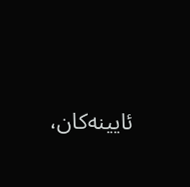ئایینەکان،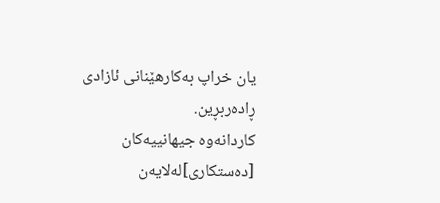یان خراپ بەکارھێنانی ئازادی ڕادەربڕین.
کاردانەوە جیھانییەکان
[دەستکاری]لەلایەن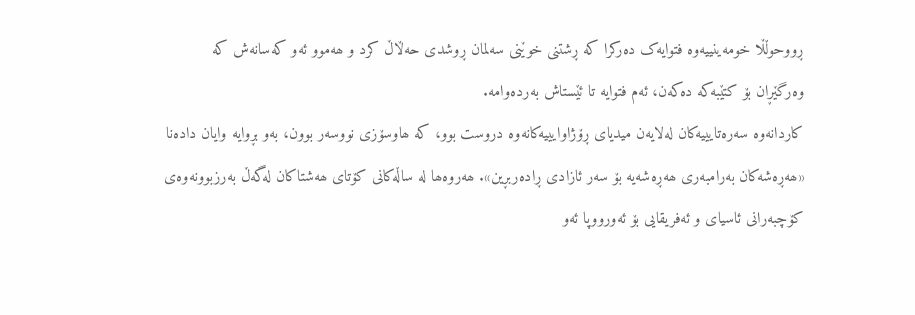ڕووحوڵڵا خومەینییەوە فتوایەک دەرکرا کە ڕشتنی خوێنی سەلمان ڕوشدی حەڵاڵ کرد و ھەموو ئەو کەسانەش کە وەرگێڕان بۆ کتێبەکە دەکەن، ئەم فتوایە تا ئێستاش بەردەوامە.
کاردانەوە سەرەتایییەکان لەلایەن میدیای ڕۆژاوایییەکانەوە دروست بوو، کە ھاوسۆزی نووسەر بوون، بەو بڕوایە وایان دادەنا «ھەڕەشەکان بەرامبەری ھەڕەشەیە بۆ سەر ئازادی ڕادەربڕین». ھەروەھا لە ساڵەکانی کۆتای ھەشتاکان لەگەڵ بەرزبوونەوەی کۆچبەرانی ئاسیای و ئەفریقایی بۆ ئەورووپا ئەو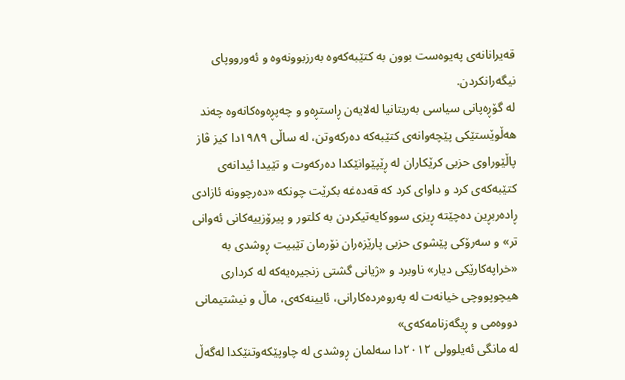قەیرانانەی پەیوەست بوون بە کتێبەکەوە بەرزبوونەوە و ئەورووپای نیگەرانکردن.
لە گۆڕەپانی سیاسی بەریتانیا لەلایەن ڕاستڕەو و چەپڕەوەکانەوە چەند ھەڵوێستێکی پێچەوانەی کتێبەکە دەرکەوتن، لە ساڵی ١٩٨٩دا کیز ڤاز پاڵێوراوی حزبی کرێکاران لە ڕێپێوانێکدا دەرکەوت و تێیدا ئیدانەی کتێبەکەی کرد و داوای کرد کە قەدەغە بکرێت چونکە «دەرچوونە ئازادی ڕادەربڕین دەچێتە ڕیزی سووکایەتیکردن بە کلتور و پیرۆزییەکانی ئەوانی تر» و سەرۆکی پێشوی حزبی پارێزەران نۆرمان تێبیت ڕوشدی بە «خراپەکارێکی دیار» ناوبرد و «ژیانی گشتی زنجیرەیەکە لە کرداری ھیچوپووچی خیانەت لە پەروەردەکارانی، ئایینەکەی، ماڵ و نیشتیمانی دووەمی و ڕیگەزنامەکەی»
لە مانگی ئەیلوولی ٢٠١٢دا سەلمان ڕوشدی لە چاوپێکەوتنێکدا لەگەڵ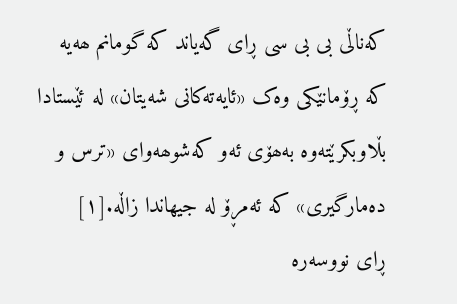کەناڵی بی بی سی ڕای گەیاند کە گومانم ھەیە کە ڕۆمانێکی وەک «ئایەتەکانی شەیتان» لە ئێستادا بڵاوبکرێتەوە بەھۆی ئەو کەشوھەوای «ترس و دەمارگیری» کە ئەمڕۆ لە جیھاندا زاڵە.[١]
ڕای نووسەرە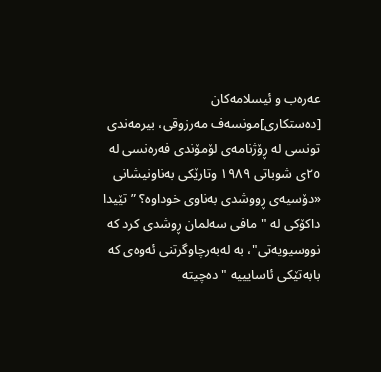عەرەب و ئیسلامەکان
[دەستکاری]مونسەف مەرزوقی، بیرمەندی تونسی لە ڕۆژنامەی لۆمۆندی فەرەنسی لە ٢٥ی شوباتی ١٩٨٩ وتارێکی بەناونیشانی «دۆسیەی ڕووشدی بەناوی خوداوە؟ ” تێیدا داکۆکی لە "مافی سەلمان ڕوشدی کرد کە نووسیویەتی"، بە لەبەرچاوگرتنی ئەوەی کە بابەتێکی ئاسایییە "دەچیتە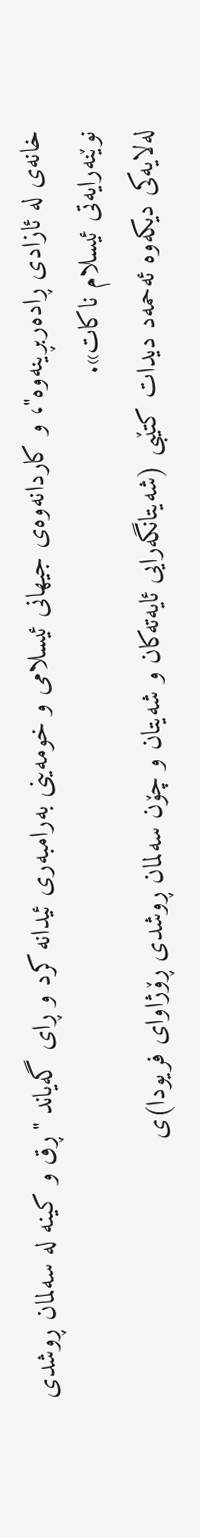خانەی لە ئازادی ڕادەربڕینەوە"، و کاردانەوەی جیھانی ئیسلامی و خومەینی بەرامبەری ئیدانە کرد و ڕای گەیاند "ڕق و کینە لە سەلمان ڕوشدی نوێنەرایەتی ئیسلام ناکات».
لەلایەکی دیکەوە ئەحمەد دیدات کتێبی (شەیتانگەرایی ئایەتەکان و شەیتان و چۆن سەلمان ڕوشدی ڕۆژاوای فریودا)ی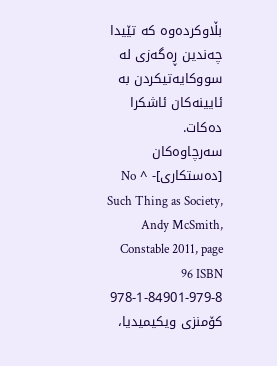بڵاوکردەوە کە تێیدا چەندین ڕەگەزی لە سووکایەتیکردن بە ئایینەکان ئاشکرا دەکات.
سەرچاوەکان
[دەستکاری]- ^ No Such Thing as Society, Andy McSmith, Constable 2011, page 96 ISBN 978-1-84901-979-8
کۆمنزی ویکیمیدیا،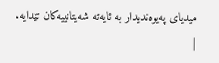میدیای پەیوەندیدار بە ئایەتە شەیتانییەکان تێدایە. |